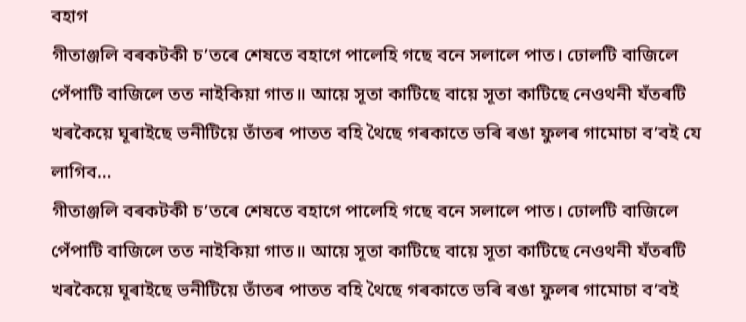বহাগ
গীতাঞ্জলি বৰকটকী চ’তৰে শেষতে বহাগে পালেহি গছে বনে সলালে পাত। ঢোলটি বাজিলে পেঁপাটি বাজিলে তত নাইকিয়া গাত॥ আয়ে সূতা কাটিছে বায়ে সূতা কাটিছে নেওথনী যঁতৰটি খৰকৈয়ে ঘূৰাইছে ভনীটিয়ে তাঁতৰ পাতত বহি থৈছে গৰকাতে ভৰি ৰঙা ফুলৰ গামোচা ব’বই যে লাগিব…
গীতাঞ্জলি বৰকটকী চ’তৰে শেষতে বহাগে পালেহি গছে বনে সলালে পাত। ঢোলটি বাজিলে পেঁপাটি বাজিলে তত নাইকিয়া গাত॥ আয়ে সূতা কাটিছে বায়ে সূতা কাটিছে নেওথনী যঁতৰটি খৰকৈয়ে ঘূৰাইছে ভনীটিয়ে তাঁতৰ পাতত বহি থৈছে গৰকাতে ভৰি ৰঙা ফুলৰ গামোচা ব’বই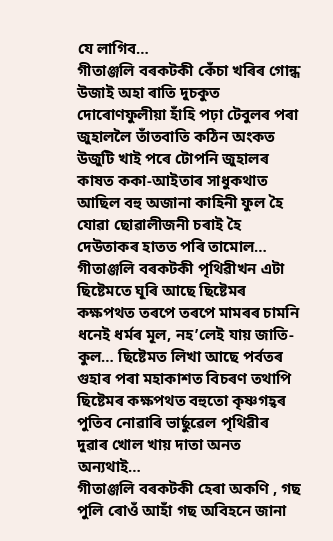যে লাগিব…
গীতাঞ্জলি বৰকটকী কেঁচা খৰিৰ গোন্ধ উজাই অহা ৰাতি দুচকুত দোৰোণফুলীয়া হাঁহি পঢ়া টেবুলৰ পৰা জুহাললৈ তাঁতবাতি কঠিন অংকত উজুটি খাই পৰে টোপনি জুহালৰ কাষত ককা-আইতাৰ সাধুকথাত আছিল বহু অজানা কাহিনী ফুল হৈ যোৱা ছোৱালীজনী চৰাই হৈ দেউতাকৰ হাতত পৰি তামোল…
গীতাঞ্জলি বৰকটকী পৃথিৱীখন এটা ছিষ্টেমতে ঘূৰি আছে ছিষ্টেমৰ কক্ষপথত তৰপে তৰপে মামৰৰ চামনি ধনেই ধৰ্মৰ মূল, নহ’লেই যায় জাতি-কুল… ছিষ্টেমত লিখা আছে পৰ্বতৰ গুহাৰ পৰা মহাকাশত বিচৰণ তথাপি ছিষ্টেমৰ কক্ষপথত বহুতো কৃষ্ণগহ্বৰ পুতিব নোৱাৰি ভাৰ্ছুৱেল পৃথিৱীৰ দুৱাৰ খোল খায় দাতা অনত অন্যথাই…
গীতাঞ্জলি বৰকটকী হেৰা অকণি , গছ পুলি ৰোওঁ আহাঁ গছ অবিহনে জানা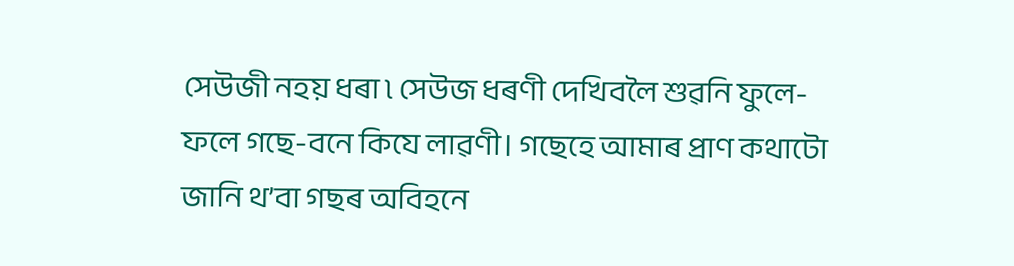সেউজী নহয় ধৰা ৷ সেউজ ধৰণী দেখিবলৈ শুৱনি ফুলে-ফলে গছে-বনে কিযে লাৱণী। গছেহে আমাৰ প্ৰাণ কথাটো জানি থ’বা গছৰ অবিহনে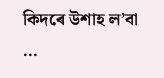কিদৰে উশাহ ল’বা …